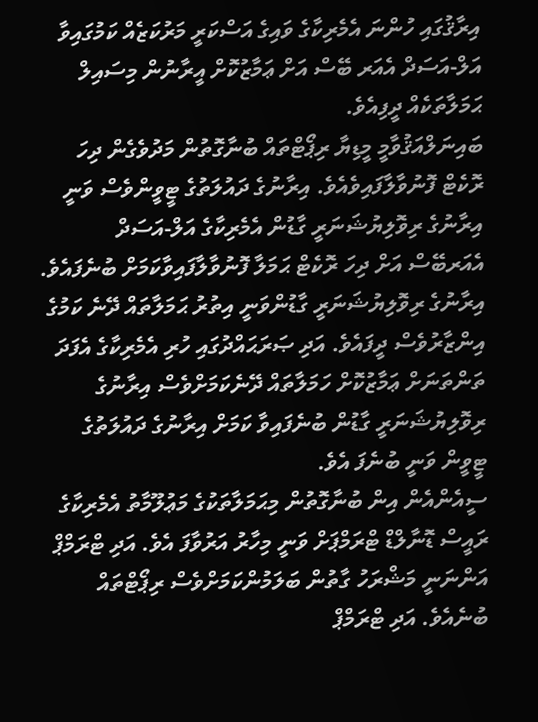އިރާޤުގައި ހުންނަ އެމެރިކާގެ ވައިގެ އަސްކަރީ މަރުކަޒެއް ކަމުގައިވާ އަލް-އަސަދް އެއަރ ބޭސް އަށް ޢަމާޒުކޮށް އީރާނުން މިސައިލް ޙަމަލާތަކެއް ދީފިއެވެ.
ބައިނަލްއަޤުވާމީ މީޑިޔާ ރިޕޯޓްތައް ބުނާގޮތުން މަދުވެގެން ދިހަ ރޮކެޓް ފޮނުވާލާފައިވެއެވެ. އިރާނުގެ ދައުލަތުގެ ޓީވީންވެސް ވަނީ އިރާނުގެ ރިވޮލިޔުޝަނަރީ ގާޑުން އެމެރިކާގެ އަލް-އަސަދް އެއަރބޭސް އަށް ދިހަ ރޮކެޓް ޙަމަލާ ފޮނުވާލާފައިވާކަމަށް ބުނެފައެވެ. އިރާނުގެ ރިވޮލިޔުޝަނަރީ ގާޑުންވަނީ އިތުރު ޙަމަލާތައް ދޭނެ ކަމުގެ އިންޒާރުވެސް ދީފައެވެ. އަދި ޞަރަޙައްދުގައި ހުރި އެމެރިކާގެ އެފަދަ ތަންތަނަށް ޢަމާޒުކޮށް ހަމަލާތައް ދޭނެކަމަށްވެސް އިރާނުގެ ރިވޮލިޔުޝަނަރީ ގާޑުން ބުނެފައިވާ ކަމަށް އިރާނުގެ ދައުލަތުގެ ޓީވީން ވަނީ ބުނެފަ އެވެ.
ސީއެންއެން އިން ބުނާގޮތުން މިޙަމަލާތަކުގެ މަޢުލޫމާތު އެމެރިކާގެ ރައީސް ޑޮނާލްޑް ޓްރަމްޕަށް ވަނީ މިހާރު އަރުވާފަ އެވެ. އަދި ޓްރަމްޕް އަންނަނީ މަޝްރަހު ގާތުން ބަލަމުންކަމަށްވެސް ރިޕޯޓްތައް ބުނެއެވެ. އަދި ޓްރަމްޕް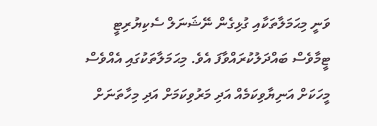ވަނީ މިޙަމަލާތަކާއި ގުޅިގެން ނޭޝަނަލް ސެކިޔުރިޓީ ޓީމާވެސް ބައްދަލުކުރައްވާފަ އެވެ. މިޙަމަލާތަކުގައި އެއްވެސް މީހަކަށް އަނިޔާވިކަމެއް އަދި މަރުވިކަމަށް އަދި މިހާތަނަށް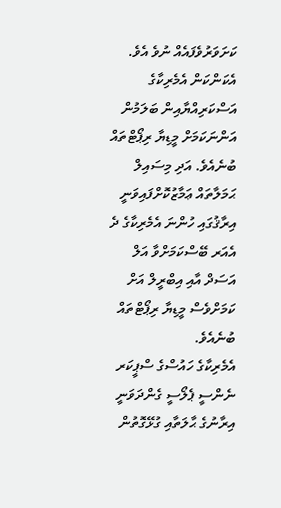ކަށަވަރުވެފައެއް ނުވެ އެވެ. އެކަންކަން އެމެރިކާގެ އަސްކަރިއްޔާއިން ބަލަމުން އަންނަކަމަށް މީޑިޔާ ރިޕޯޓްތައް ބުނެއެވެ. އަދި މިސައިލް ޙަމަލާތައް ޢަމާޒުކޮށްފައިވަނީ އިރާޤުގައި ހުންނަ އެމެރިކާގެ ދެ އެއަރ ބޭސްކަމަށްވާ އަލް އަސަދް އާއި އިބްރީލް އަށް ކަމަށްވެސް މީޑިޔާ ރިޕޯޓްތައް ބުނެއެވެ.
އެމެރިކާގެ ހައުސްގެ ސްޕީކަރ ނެންސީ ޕެލޯސީ ގެންދަވަނީ އިރާނުގެ ޙާލަތާއި ގުޅޭގޮތުން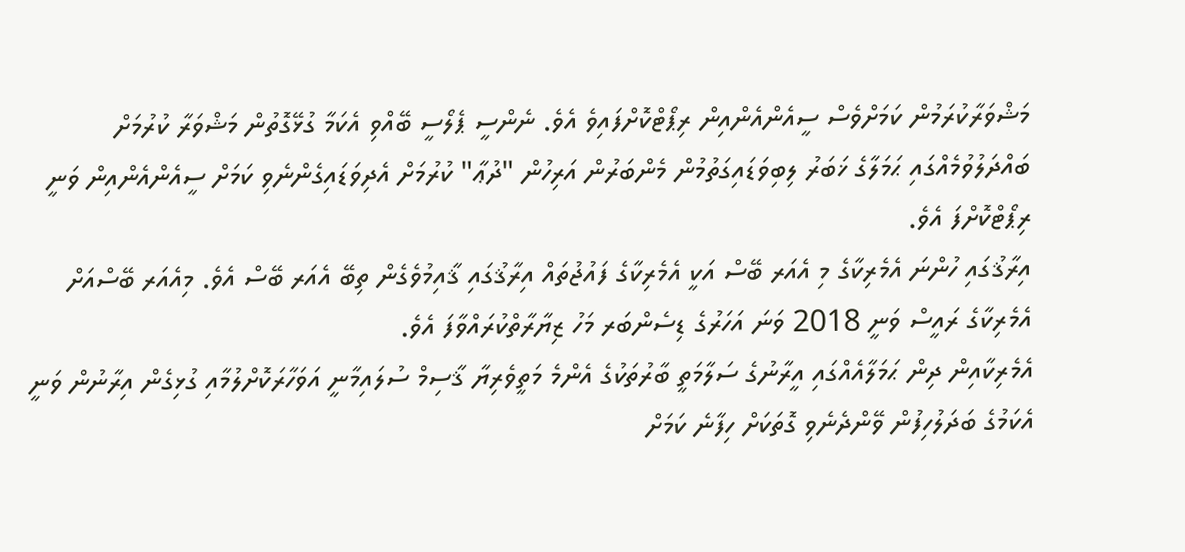މަޝްވަރާކުރަމުން ކަމަށްވެސް ސީއެންއެންއިން ރިޕޯޓްކޮށްފައިވެ އެވެ. ނެންސީ ޕެލޯސީ ބޭއްވި އެކަމާ ގުޅޭގޮތުން މަޝްވަރާ ކުރުމަށް ބައްދަލުވުމެއްގައި ޙަމަލާގެ ޚަބަރު ލިބިވަޑައިގަތުމުން މެންބަރުން އަރިހުން "ދުޢާ" ކުރުމަށް އެދިވަޑައިގެންނެވި ކަމަށް ސީއެންއެންއިން ވަނީ ރިޕޯޓްކޮށްފަ އެވެ.
އިރާޤުގައި ހުންނަ އެމެރިކާގެ މި އެއަރ ބޭސް އަކީ އެމެރިކާގެ ފައުޖުތައް އިރާޤުގައި ޤާއިމުވެގެން ތިބޭ އެއަރ ބޭސް އެވެ. މިއެއަރ ބޭސްއަށް އެމެރިކާގެ ރައީސް ވަނީ 2018 ވަނަ އަހަރުގެ ޑިސެންބަރ މަހު ޒިޔާރާތްކުރައްވާފަ އެވެ.
އެމެރިކާއިން ދިން ޙަމަލާއެއްގައި އީރާނުގެ ސަލާމަތީ ބާރުތަކުގެ އެންމެ މަތީވެރިޔާ ޤާސިމް ސުލައިމާނީ އަވަހާރަކޮށްލުމާއި ގުޅިގެން އިރާނުން ވަނީ އެކަމުގެ ބަދަލުހިފުން ވޭންދެނެވި ގޮތަކަށް ހިފާނެ ކަމަށް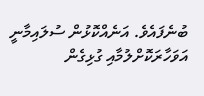ބުނެފައެވެ. އަނެއްކޮޅުން ސުލައިމާނީ އަވަހާރަކޮށްލުމާއި ގުޅިގެން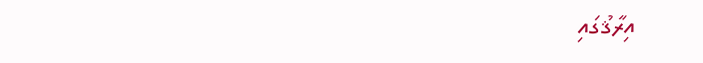އިރާޤުގައި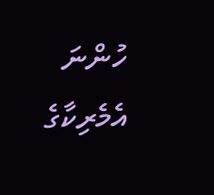ހުންނަ އެމެރިކާގެ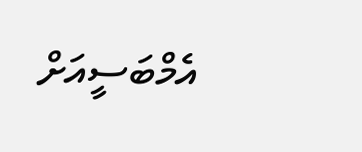އެމްބަސީއަށް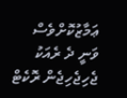ޢަމާޒުކޮށްވެސް ވަނީ ދެ ރެއަކު ޖެހިޖެހިޖެން ރޮކެޓް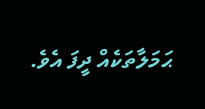ޙަމަލާތަކެއް ދީފަ އެވެ.